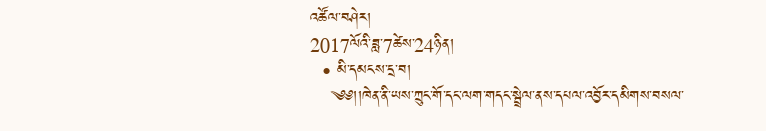འཚོལ་བཤེར།
2017ལོའི་ཟླ་7ཚེས་24ཉིན།
  • མི་དམངས་དྲ་བ།
    ༄༅།།ཁེན་ནི་ཡས་ཀྲུང་གོ་དང་ལག་གདང་སྦྲེལ་ནས་དཔལ་འབྱོར་དམིགས་བསལ་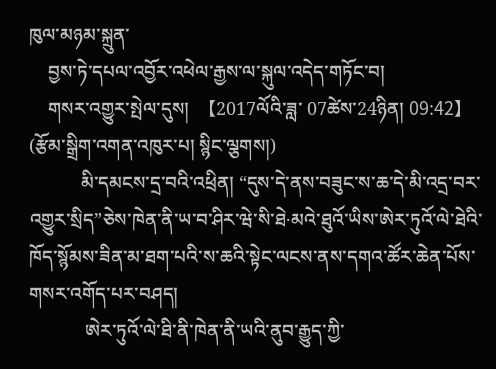ཁུལ་མཉམ་སྐྲུན་
    བྱས་ཏེ་དཔལ་འབྱོར་འཕེལ་རྒྱས་ལ་སྐུལ་འདེད་གཏོང་བ།
    གསར་འགྱུར་སྤེལ་དུས།  【2017ལོའི་ཟླ་ 07ཚེས་24ཉིན། 09:42】   (རྩོམ་སྒྲིག་འགན་འཁུར་པ། སྙིང་ལྕགས།)
           མི་དམངས་དྲ་བའི་འཕྲིན། “དུས་དེ་ནས་བཟུང་ས་ཆ་དེ་མི་འདྲ་བར་འགྱུར་སྲིད”ཅེས་ཁེན་ནི་ཡ་བ་ཤིར་ཝེ་སི་ཐེ·མའེ་ཐུའོ་ཡིས་ཨེར་ཏུའོ་ལེ་ཐེའི་ཁོད་སྙོམས་ཟིན་མ་ཐག་པའི་ས་ཆའི་སྟེང་ལངས་ནས་དགའ་ཚོར་ཆེན་པོས་གསར་འགོད་པར་བཤད།
            ཨེར་ཏུའོ་ལེ་ཐི་ནི་ཁེན་ནི་ཡའི་ནུབ་རྒྱུད་ཀྱི་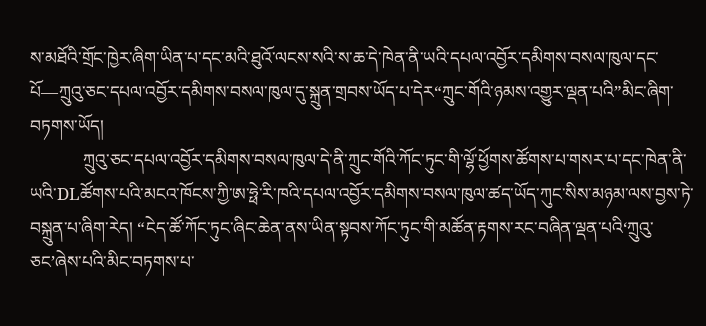ས་མཐོའི་གྲོང་ཁྱེར་ཞིག་ཡིན་པ་དང་མའི་ཐུའོ་ལངས་སའི་ས་ཆ་དེ་ཁེན་ནི་ཡའི་དཔལ་འབྱོར་དམིགས་བསལ་ཁུལ་དང་པོ—ཀྲུའུ་ཅང་དཔལ་འབྱོར་དམིགས་བསལ་ཁུལ་དུ་སྐྲུན་གྲབས་ཡོད་པ་དེར“ཀྲུང་གོའི་ཉམས་འགྱུར་ལྡན་པའི”མིང་ཞིག་བཏགས་ཡོད།
            ཀྲུའུ་ཅང་དཔལ་འབྱོར་དམིགས་བསལ་ཁུལ་དེ་ནི་ཀྲུང་གོའི་ཀོང་ཏུང་གི་ལྷོ་ཕྱོགས་ཚོགས་པ་གསར་པ་དང་ཁེན་ནི་ཡའི་DLཚོགས་པའི་མངའ་ཁོངས་ཀྱི་ཨ་ཧྥེ་རི་ཁའི་དཔལ་འབྱོར་དམིགས་བསལ་ཁུལ་ཚད་ཡོད་ཀུང་སིས་མཉམ་ལས་བྱས་ཏེ་བསྐྲུན་པ་ཞིག་རེད། “ངེད་ཚོ་ཀོང་ཏུང་ཞིང་ཆེན་ནས་ཡིན་སྟབས་ཀོང་ཏུང་གི་མཚོན་རྟགས་རང་བཞིན་ལྡན་པའི‘ཀྲུའུ་ཅང’ཞེས་པའི་མིང་བཏགས་པ་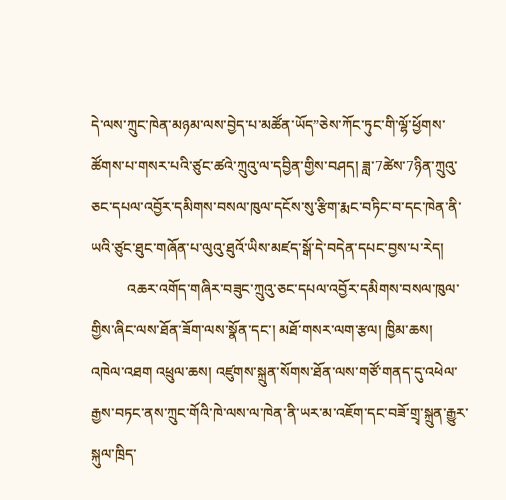དེ་ལས་ཀྲུང་ཁེན་མཉམ་ལས་བྱེད་པ་མཚོན་ཡོད”ཅེས་ཀོང་ཏུང་གི་ལྷོ་ཕྱོགས་ཚོགས་པ་གསར་པའི་ཙུང་ཚའེ་ཀྲུའུ་ལ་དབྱིན་གྱིས་བཤད། ཟླ་7ཚེས་7ཉིན་ཀྲུའུ་ཅང་དཔལ་འབྱོར་དམིགས་བསལ་ཁུལ་དངོས་སུ་རྩིག་རྨང་བཏིང་བ་དང་ཁེན་ནི་ཡའི་ཙུང་ཐུང་གཞོན་པ་ལུའུ་ཐུའོ་ཡིས་མཛད་སྒོ་དེ་བདེན་དཔང་བྱས་པ་རེད།
          འཆར་འགོད་གཞིར་བཟུང་ཀྲུའུ་ཅང་དཔལ་འབྱོར་དམིགས་བསལ་ཁུལ་གྱིས་ཞིང་ལས་ཐོན་ཟོག་ལས་སྣོན་དང་། མཐོ་གསར་ལག་རྩལ། ཁྱིམ་ཆས། འཁེལ་འཐག འཕྲུལ་ཆས། འཛུགས་སྐྲུན་སོགས་ཐོན་ལས་གཙོ་གནད་དུ་འཕེལ་རྒྱས་བཏང་ནས་ཀྲུང་གོའི་ཁེ་ལས་ལ་ཁེན་ནི་ཡར་མ་འཇོག་དང་བཟོ་གྲྭ་སྐྲུན་རྒྱུར་སྐུལ་ཁྲིད་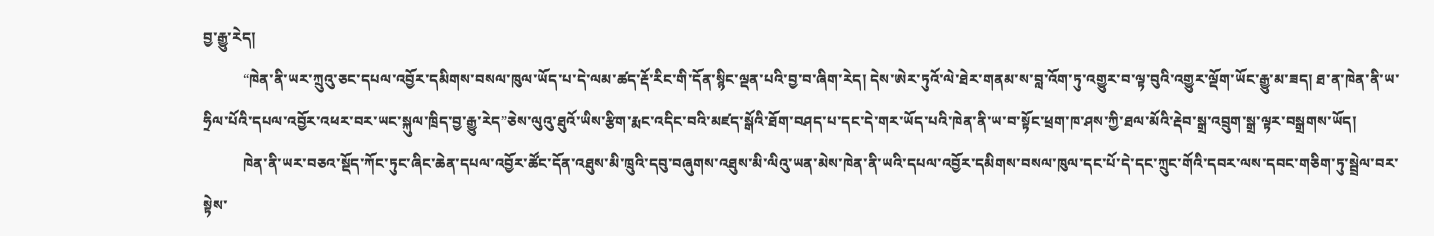བྱ་རྒྱུ་རེད།
           “ཁེན་ནི་ཡར་ཀྲུའུ་ཅང་དཔལ་འབྱོར་དམིགས་བསལ་ཁུལ་ཡོད་པ་དེ་ལམ་ཚད་རྡོ་རིང་གི་དོན་སྙིང་ལྡན་པའི་བྱ་བ་ཞིག་རེད། དེས་ཨེར་ཏུའོ་ལེ་ཐེར་གནམ་ས་བླ་འོག་ཏུ་འགྱུར་བ་ལྟ་བུའི་འགྱུར་ལྡོག་ཡོང་རྒྱུ་མ་ཟད། ཐ་ན་ཁེན་ནི་ཡ་ཧྲིལ་པོའི་དཔལ་འབྱོར་འཕར་བར་ཡང་སྐུལ་ཁྲིད་བྱ་རྒྱུ་རེད”ཅེས་ལུའུ་ཐུའོ་ཡིས་རྩིག་རྨང་འདིང་བའི་མཛད་སྒོའི་ཐོག་བཤད་པ་དང་དེ་གར་ཡོད་པའི་ཁེན་ནི་ཡ་བ་སྟོང་ཕྲག་ཁ་ཤས་ཀྱི་ཐལ་མོའི་རྡེབ་སྒྲ་འབྲུག་སྒྲ་ལྟར་བསྒྲགས་ཡོད།
           ཁེན་ནི་ཡར་བཅའ་སྡོད་ཀོང་ཏུང་ཞིང་ཆེན་དཔལ་འབྱོར་ཚོང་དོན་འཐུས་མི་ཁྲུའི་དབུ་བཞུགས་འཐུས་མི་ལིའུ་ཡན་མེས་ཁེན་ནི་ཡའི་དཔལ་འབྱོར་དམིགས་བསལ་ཁུལ་དང་པོ་དེ་དང་ཀྲུང་གོའི་དབར་ལས་དབང་གཅིག་ཏུ་སྦྲེལ་བར་སྟེས་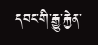དབང་གི་རྒྱུ་རྐྱེན་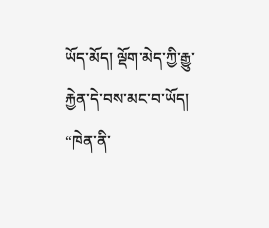ཡོད་མོད། ལྡོག་མེད་ཀྱི་རྒྱུ་རྐྱེན་དེ་བས་མང་བ་ཡོད། “ཁེན་ནི་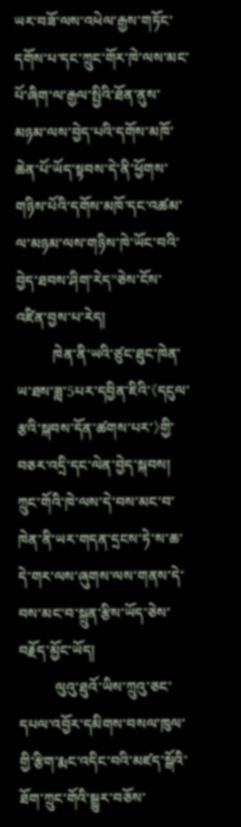ཡར་བཟོ་ལས་འཕེལ་རྒྱས་གཏོང་དགོས་པ་དང་ཀྲུང་གོར་ཁེ་ལས་མང་པོ་ཞིག་ལ་རྒྱལ་སྤྱིའི་ཐོན་ནུས་མཉམ་ལས་བྱེད་པའི་དགོས་མཁོ་ཆེན་པོ་ཡོད་སྟབས་དེ་ནི་ཕྱོགས་གཉིས་པོའི་དགོས་མཁོ་དང་འཚམ་ལ་མཉམ་ལས་གཉིས་ཁེ་ཡོང་བའི་བྱེད་ཐབས་ཤིག་རེད”ཅེས་ངོས་འཛིན་བྱས་པ་རེད།
          ཁེན་ནི་ཡའི་ཙུང་ཐུང་ཁེན་ཡ་ཐས་ཟླ་5པར་དབྱིན་ཇིའི་《དངུལ་རྩའི་སྐབས་དོན་ཚགས་པར་》གྱི་བཅར་འདྲི་དང་ལེན་བྱེད་སྐབས། ཀྲུང་གོའི་ཁེ་ལས་དེ་བས་མང་བ་ཁེན་ནི་ཡར་གདན་དྲངས་ཏེ་ས་ཆ་དེ་གར་ལས་ཞུགས་ལས་གནས་དེ་བས་མང་བ་སྐྲུན་རྩིས་ཡོད་ཅེས་བརྗོད་མྱོང་ཡོད།
          ལུའུ་ཐུའོ་ཡིས་ཀྲུའུ་ཅང་དཔལ་འབྱོར་དམིགས་བསལ་ཁུལ་གྱི་རྩིག་རྨང་འདིང་བའི་མཛད་སྒོའི་ཐོག་ཀྲུང་གོའི་སྒྱུར་བཅོས་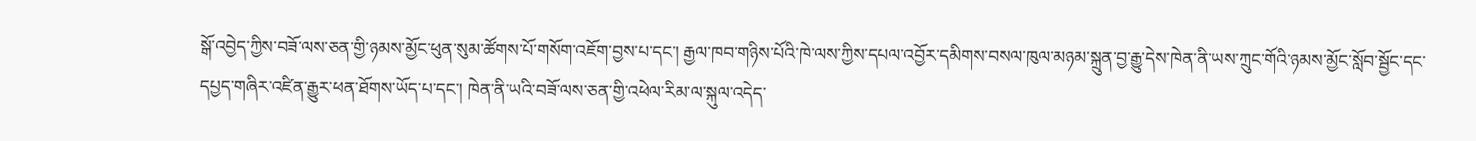སྒོ་འབྱེད་ཀྱིས་བཟོ་ལས་ཅན་གྱི་ཉམས་མྱོང་ཕུན་སུམ་ཚོགས་པོ་གསོག་འཇོག་བྱས་པ་དང་། རྒྱལ་ཁབ་གཉིས་པོའི་ཁེ་ལས་ཀྱིས་དཔལ་འབྱོར་དམིགས་བསལ་ཁུལ་མཉམ་སྐྲུན་བྱ་རྒྱུ་དེས་ཁེན་ནི་ཡས་ཀྲུང་གོའི་ཉམས་མྱོང་སློབ་སྦྱོང་དང་དཔྱད་གཞིར་འཛིན་རྒྱུར་ཕན་ཐོགས་ཡོད་པ་དང་། ཁེན་ནི་ཡའི་བཟོ་ལས་ཅན་གྱི་འཕེལ་རིམ་ལ་སྐུལ་འདེད་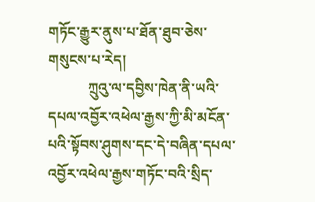གཏོང་རྒྱུར་ནུས་པ་ཐོན་ཐུབ་ཅེས་གསུངས་པ་རེད།
           ཀྲུའུ་ལ་དབྱིས་ཁེན་ནི་ཡའི་དཔལ་འབྱོར་འཕེལ་རྒྱས་ཀྱི་མི་མངོན་པའི་སྟོབས་ཤུགས་དང་དེ་བཞིན་དཔལ་འབྱོར་འཕེལ་རྒྱས་གཏོང་བའི་སྲིད་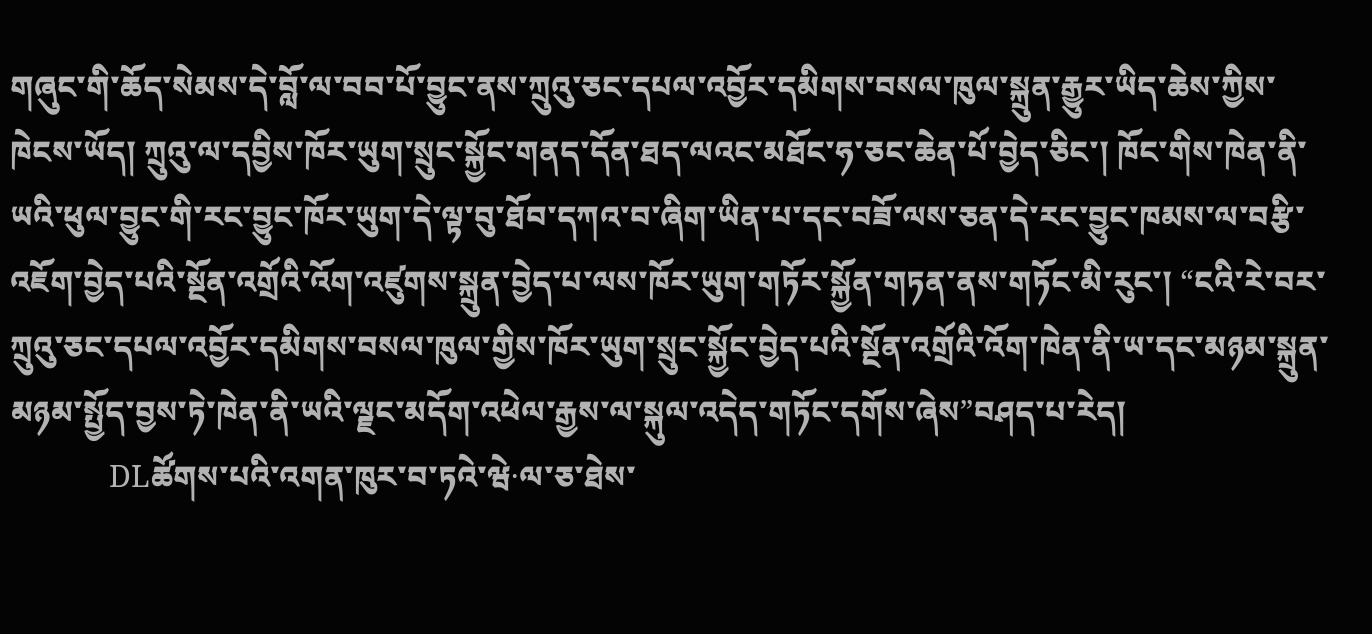གཞུང་གི་ཆོད་སེམས་དེ་བློ་ལ་བབ་པོ་བྱུང་ནས་ཀྲུའུ་ཅང་དཔལ་འབྱོར་དམིགས་བསལ་ཁུལ་སྐྲུན་རྒྱུར་ཡིད་ཆེས་ཀྱིས་ཁེངས་ཡོད། ཀྲུའུ་ལ་དབྱིས་ཁོར་ཡུག་སྲུང་སྐྱོང་གནད་དོན་ཐད་ལའང་མཐོང་ཧ་ཅང་ཆེན་པོ་བྱེད་ཅིང་། ཁོང་གིས་ཁེན་ནི་ཡའི་ཕུལ་བྱུང་གི་རང་བྱུང་ཁོར་ཡུག་དེ་ལྟ་བུ་ཐོབ་དཀའ་བ་ཞིག་ཡིན་པ་དང་བཟོ་ལས་ཅན་དེ་རང་བྱུང་ཁམས་ལ་བརྩི་འཇོག་བྱེད་པའི་སྔོན་འགྲོའི་འོག་འཛུགས་སྐྲུན་བྱེད་པ་ལས་ཁོར་ཡུག་གཏོར་སྐྱོན་གཏན་ནས་གཏོང་མི་རུང་། “ངའི་རེ་བར་ཀྲུའུ་ཅང་དཔལ་འབྱོར་དམིགས་བསལ་ཁུལ་གྱིས་ཁོར་ཡུག་སྲུང་སྐྱོང་བྱེད་པའི་སྔོན་འགྲོའི་འོག་ཁེན་ནི་ཡ་དང་མཉམ་སྐྲུན་མཉམ་སྤྱོད་བྱས་ཏེ་ཁེན་ནི་ཡའི་ལྗང་མདོག་འཕེལ་རྒྱས་ལ་སྐུལ་འདེད་གཏོང་དགོས་ཞེས”བཤད་པ་རེད།
           DLཚོགས་པའི་འགན་ཁུར་བ་ཏའེ་ཝེ·ལ་ཅ་ཐེས་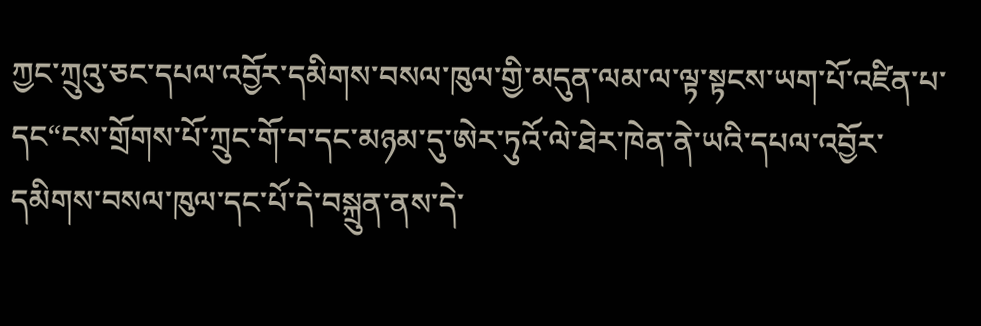ཀྱང་ཀྲུའུ་ཅང་དཔལ་འབྱོར་དམིགས་བསལ་ཁུལ་གྱི་མདུན་ལམ་ལ་ལྟ་སྟངས་ཡག་པོ་འཛིན་པ་དང“ངས་གྲོགས་པོ་ཀྲུང་གོ་བ་དང་མཉམ་དུ་ཨེར་ཏུའོ་ལེ་ཐེར་ཁེན་ནེ་ཡའི་དཔལ་འབྱོར་དམིགས་བསལ་ཁུལ་དང་པོ་དེ་བསྐྲུན་ནས་དེ་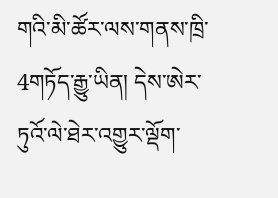གའི་མི་ཚོར་ལས་གནས་ཁྲི་4གཏོད་རྒྱུ་ཡིན། དེས་ཨེར་ཏུའོ་ལེ་ཐེར་འགྱུར་ལྡོག་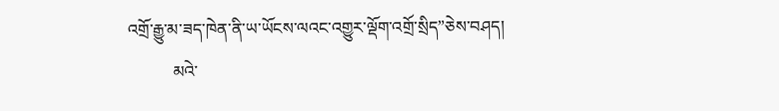འགྲོ་རྒྱུ་མ་ཟད་ཁེན་ནི་ཡ་ཡོངས་ལའང་འགྱུར་ལྡོག་འགྲོ་སྲིད”ཅེས་བཤད།
           མའེ་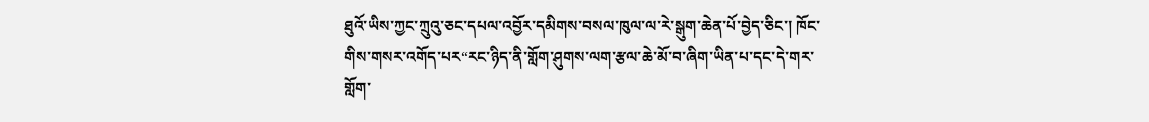ཐུའོ་ཡིས་ཀྱང་ཀྲུའུ་ཅང་དཔལ་འབྱོར་དམིགས་བསལ་ཁུལ་ལ་རེ་སྒུག་ཆེན་པོ་བྱེད་ཅིང་། ཁོང་གིས་གསར་འགོད་པར“རང་ཉིད་ནི་གློག་ཤུགས་ལག་རྩལ་ཆེ་མོ་བ་ཞིག་ཡིན་པ་དང་དེ་གར་གློག་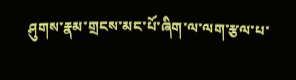ཤུགས་རྣམ་གྲངས་མང་པོ་ཞིག་ལ་ལག་རྩལ་པ་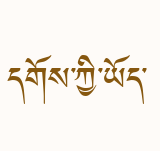དགོས་ཀྱི་ཡོད་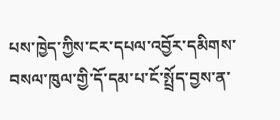པས་ཁྱེད་ཀྱིས་ངར་དཔལ་འབྱོར་དམིགས་བསལ་ཁུལ་གྱི་དོ་དམ་པ་ངོ་སྤྲོད་བྱས་ན་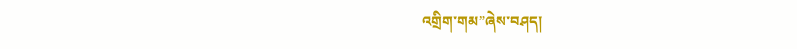འགྲིག་གམ”ཞེས་བཤད།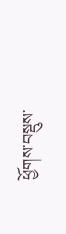ཕྱོགས་བསྡུས་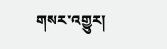གསར་འགྱུར།